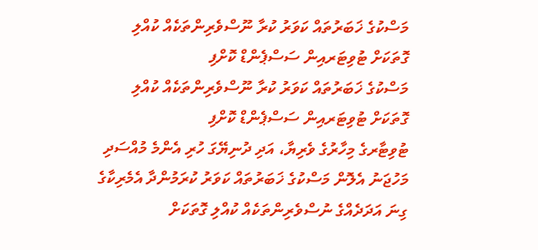މަސްކުގެ ޚަބަރުތައް ކަވަރު ކުރާ ނޫސްވެރިންތަކެއް ކުއްލި ގޮތަކަށް ޓުވިޓަރއިން ސަސްޕެންޑް ކޮށްފި
މަސްކުގެ ޚަބަރުތައް ކަވަރު ކުރާ ނޫސްވެރިންތަކެއް ކުއްލި ގޮތަކަށް ޓުވިޓަރއިން ސަސްޕެންޑް ކޮށްފި
ޓުވިޓާރގެ މިހާރުގެ ވެރިޔާ، އަދި ދުނިޔޭގަ ހުރި އެންމެ މުއްސަދި މަހުޖަނު އެލޮން މަސްކުގެ ޚަބަރުތައް ކަވަރު ކުރަމުންދާ އެމެރިކާގެ ގިނަ އަދަދެއްގެ ނުސްވެރިންތަކެއް ކުއްލި ގޮތަކަށް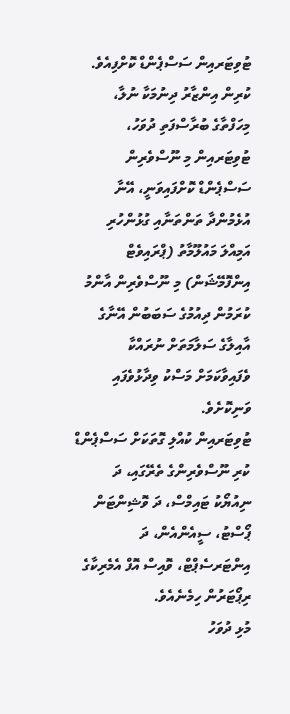ޓުވިޓަރއިން ސަސްޕެންޑް ކޮށްފިއެވެ.
ކުރިން އިންޒާރު ދިނުމަކާ ނުލާ، މިހަފްތާގެ ބުރާސްފަތި ދުވަހު، ޓުވިޓަރއިން މި ނޫސްވެރިން ސަސްޕެންޑް ކޮށްފައިވަނީ، އޭނާ އުޅެމުންދާ ތަންތަނާއި ގުޅުންހުރި އަމިއްލަ މައުލޫމާތު (ޕްރައިވެޓް އިންފޮމޭޝަން) މި ނޫސްވެރިން އާންމު ކުރަމުން ދިއުމުގެ ސަބަބުން އޭނާގެ އާއިލާގެ ސަލާމަތަށް ނުރައްކާ ވެފައިވާކަމަށް މަސްކު ވިދާޅުވެފައި ވަނިކޮށެވެ.
ޓުވިޓަރއިން ކުއްލި ގޮތަކަށް ސަސްޕެންޑް ކުރި ނޫސްވެރިންގެ ތެރޭގައި، ދަ ނިއުޔޯކު ޓައިމްސް، ދަ ވޮޝިންޓަން ޕޯސްޓު، ސީއެންއެން، ދަ އިންޓަރސެޕްޓް، ވޮއިސް އޮފް އެމެރިކާގެ ރިޕޯޓަރުން ހިމެނެއެވެ.
މުޅި ދުވަހު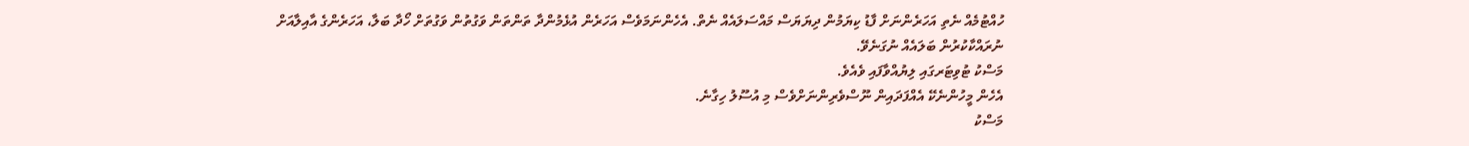ހުއްޓުމެއް ނެތި އަހަރެންނަށް ފާޑު ކިޔަމުން ދިޔަޔަސް މައްސަލައެއް ނެތް. އެހެންނަމަވެސް އަހަރެން އުޅެމުންދާ ތަންތަން ވަގުތުން ވަގުތަށް ހޯދާ ބަލާ، އަހަރެންގެ އާއިލާއަށް ނުރައްކާކުރުން ބަލައެއް ނުގަނެވޭ.
މަސްކު ޓުވިޓަރގައި ލިޔުއްވާފައި ވެއެވެ.
އެހެން މީހުންނެކޭ އެއްފަދައިން ނޫސްވެރިންނަށްވެސް މި އުސޫލު ހިގާނެ.
މަސްކު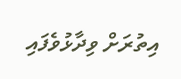އިތުރަށް ވިދާޅުވެފައި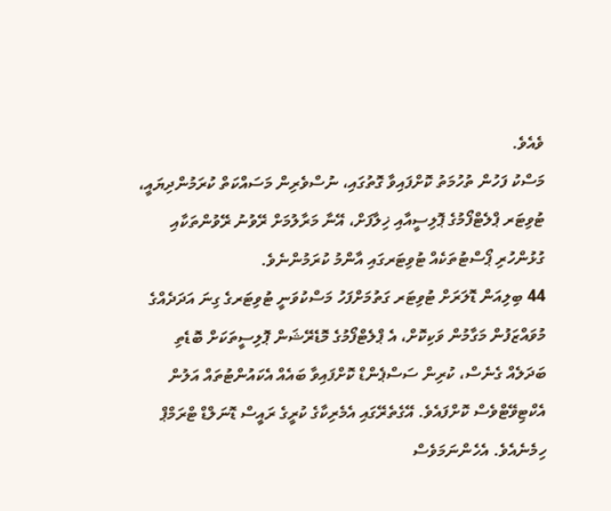ވެއެވެ.
މަސްކު ފަހުން ތުހުމަތު ކޮށްފައިވާ ގޮތުގައި، ނުސްވެރިން މަސައްކަތް ކުރަމުންދިޔައީ، ޓުވިޓަރ ޕްލެޓްފޯމުގެ ޕޮލިސީއާއި ޚިލާފަށް، އޭނާ މަރާލުމަށް ރޭވުނު ރޭވުންތަކާއި ގުޅުންހުރި ޕޯސްޓުތަކެއް ޓުވިޓަރގައި އާންމު ކުރަމުންނެވެ.
44 ބިލިއަން ޑޮލަރަށް ޓުވިޓަރ ގަތުމަށްފަހު މަސްކުވަނީ ޓުވިޓަރގެ ގިނަ އަދަދެއްގެ މުވައްޒަފުން މަގާމުން ވަކިކޮށް، އެ ޕްލެޓްފޯމުގެ މޮޑެރޭޝަން ޕޮލިސީތަކަށް ބޮޑެތި ބަދަލެއް ގެނެސް، ކުރިން ސަސްޕެންޑް ކޮށްފައިވާ ބައެއް އެކައުންޓުތައް އަލުން އެކްޓިވޭޓްވެސް ކޮށްފައެވެ. އޭގެތެރޭގައި އެމެރިކާގެ ކުރީގެ ރައީސް ޑޮނަލްޑް ޓްރަމްޕް ހިމެނެއެވެ. އެހެންނަމަވެސް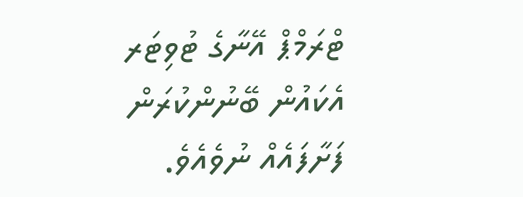ޓްރަމްޕް އޭނާގެ ޓުވިޓަރ އެކައުން ބޭނުންކުރަން ފަށާފައެއް ނުވެއެވެ.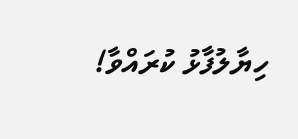ހިޔާލުފާޅު ކުރައްވާ!